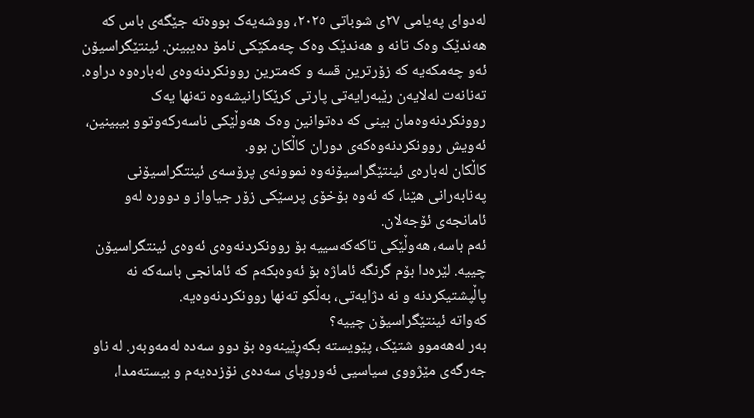لەدوای پەیامی ٢٧ی شوباتی ٢٠٢٥، ووشەیەک بووەتە جێگەی باس کە هەندێک وەک تانە و هەندێک وەک چەمکێکی نامۆ دەیبینن. ئینتێگراسیۆن ئەو چەمکەیە کە زۆرترین قسە و کەمترین روونکردنەوەی لەبارەوە دراوە. تەنانەت لەلایەن رێبەرایەتی پارتی کرێکارانیشەوە تەنها یەک روونکردنەوەمان بینی کە دەتوانین وەک هەوڵێکی ناسەرکەوتوو بیبینین، ئەویش روونکردنەوەکەی دوران کاڵکان بوو.
کاڵکان لەبارەی ئینتێگراسیۆنەوە نموونەی پرۆسەی ئینتگراسیۆنی پەنابەرانی هێنا، کە ئەوە بۆخۆی پرسێکی زۆر جیاواز و دوورە لەو ئامانجەی ئۆجەلان.
ئەم باسە، هەوڵێکی تاکەکەسییە بۆ روونکردنەوەی ئەوەی ئینتگراسیۆن چییە. لێرەدا بۆم گرنگە ئاماژە بۆ ئەوەبکەم کە ئامانجی باسەکە نە پاڵپشتیکردنە و نە دژایەتی، بەڵکو تەنها روونکردنەوەیە.
کەواتە ئینتێگراسیۆن چییە؟
بەر لەهەموو شتێک، پێویستە بگەڕێینەوە بۆ دوو سەدە لەمەوبەر. لە ناو جەرگەی مێژووی سیاسیی ئەوروپای سەدەی نۆزدەیەم و بیستەمدا،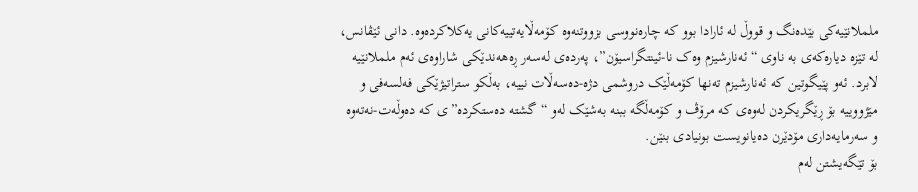ململانێیەکی بێدەنگ و قووڵ لە ئارادا بوو کە چارەنووسی بزووتنەوە کۆمەڵایەتییەکانی یەکلاکردەوە. دانی ئێڤانس، لە تێزە دیارەکەی بە ناوی “ئەنارشیزم وەک نا-ئینتگراسیۆن”، پەردەی لەسەر ڕەهەندێکی شاراوەی ئەم ململانێیە لابرد. ئەو پێیگوتین کە ئەنارشیزم تەنها کۆمەڵێک دروشمی دژە-دەسەڵات نییە، بەڵکو ستراتیژێکی فەلسەفی و مێژووییە بۆ ڕێگریکردن لەوەی کە مرۆڤ و کۆمەڵگە ببنە بەشێک لەو “گشتە دەستکردە”ی کە دەوڵەت-نەتەوە و سەرمایەداری مۆدێرن دەیانویست بونیادی بنێن.
بۆ تێگەیشتن لەم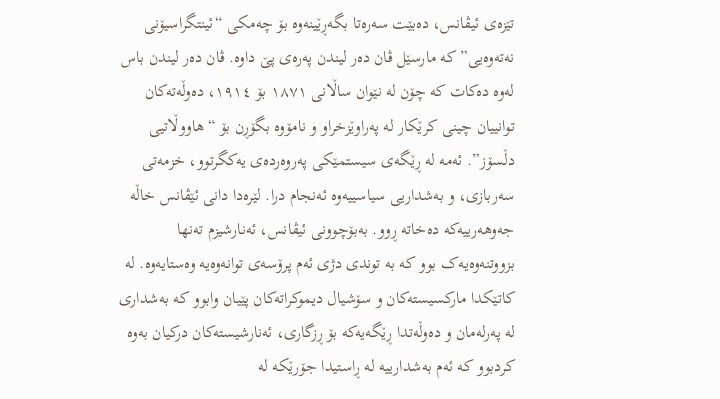تێزەی ئیڤانس، دەبێت سەرەتا بگەڕێینەوە بۆ چەمکی “ئینتگراسیۆنی نەتەوەیی” کە مارسێل ڤان دەر لیندن پەرەی پێ داوە. ڤان دەر لیندن باس لەوە دەکات کە چۆن لە نێوان ساڵانی ١٨٧١ بۆ ١٩١٤، دەوڵەتەکان توانییان چینی کرێکار لە پەراوێزخراو و نامۆوە بگۆڕن بۆ “هاووڵاتیی دڵسۆز”. ئەمە لە ڕێگەی سیستمێکی پەروەردەی یەکگرتوو، خزمەتی سەربازی، و بەشداریی سیاسییەوە ئەنجام درا. لێرەدا دانی ئێڤانس خاڵە جەوهەرییەکە دەخاتە ڕوو. بەبۆچوونی ئیڤانس، ئەنارشیزم تەنها بزووتنەوەیەک بوو کە بە توندی دژی ئەم پرۆسەی توانەوەیە وەستایەوە. لە کاتێکدا مارکسیستەکان و سۆشیال دیموکراتەکان پێیان وابوو کە بەشداری لە پەرلەمان و دەوڵەتدا ڕێگەیەکە بۆ ڕزگاری، ئەنارشیستەکان درکیان بەوە کردبوو کە ئەم بەشدارییە لە ڕاستیدا جۆرێکە لە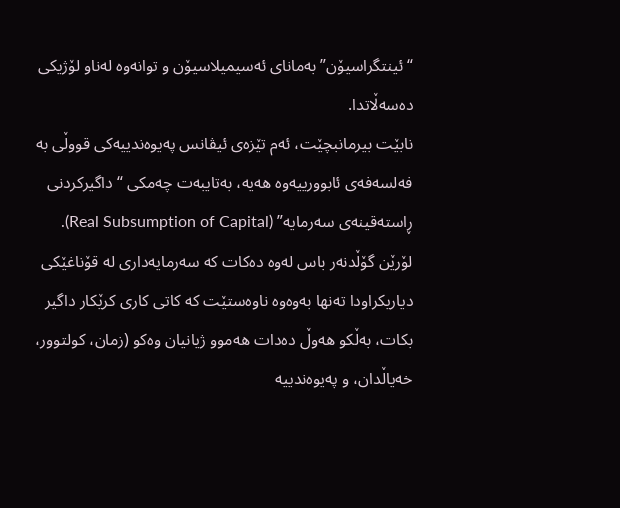“ئینتگراسیۆن” بەمانای ئەسیمیلاسیۆن و توانەوە لەناو لۆژیکی دەسەڵاتدا.
نابێت بیرمانبچێت، ئەم تێزەی ئیڤانس پەیوەندییەکی قووڵی بە فەلسەفەی ئابوورییەوە هەیە، بەتایبەت چەمکی “داگیرکردنی ڕاستەقینەی سەرمایە” (Real Subsumption of Capital). لۆرێن گۆڵدنەر باس لەوە دەکات کە سەرمایەداری لە قۆناغێکی دیاریکراودا تەنها بەوەوە ناوەستێت کە کاتی کاری کرێکار داگیر بکات، بەڵکو هەوڵ دەدات هەموو ژیانیان وەکو (زمان، کولتوور، خەیاڵدان، و پەیوەندییە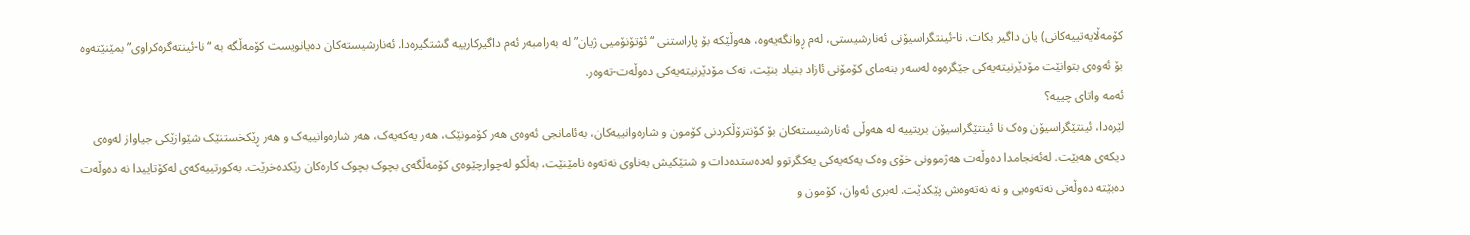کۆمەڵایەتییەکانی) یان داگیر بکات. نا-ئینتگراسیۆنی ئەنارشیستی، لەم ڕوانگەیەوە، هەوڵێکە بۆ پاراستنی “ئۆتۆنۆمیی ژیان” لە بەرامبەر ئەم داگیرکارییە گشتگیرەدا. ئەنارشیستەکان دەیانویست کۆمەڵگە بە “نا-ئینتەگرەکراوی” بمێنێتەوە بۆ ئەوەی بتوانێت مۆدێرنیتەیەکی جێگرەوە لەسەر بنەمای کۆمۆنی ئازاد بنیاد بنێت، نەک مۆدێرنیتەیەکی دەوڵەت-تەوەر.
ئەمە واتای چییە؟
لێرەدا، ئینتێگراسیۆن وەک نا ئینتێگراسیۆن بریتییە لە هەوڵی ئەنارشیستەکان بۆ کۆنترۆڵکردنی کۆمون و شارەوانییەکان، بەئامانجی ئەوەی هەر کۆمونێک، هەر یەکەیەک، هەر شارەوانییەک و هەر ڕێکخستنێک شێوازێکی جیاواز لەوەی دیکەی هەبێت. لەئەنجامدا دەوڵەت هەژموونی خۆی وەک یەکەیەکی یەکگرتوو لەدەستدەدات و شتێکیش بەناوی نەتەوە نامێنێت، بەڵکو لەچوارچێوەی کۆمەڵگەی بچوک بچوک کارەکان رێکدەخرێت. بەکورتییەکەی لەکۆتاییدا نە دەوڵەت دەبێتە دەوڵەتی نەتەوەیی و نە نەتەوەش پێکدێت. لەبری ئەوان، کۆمون و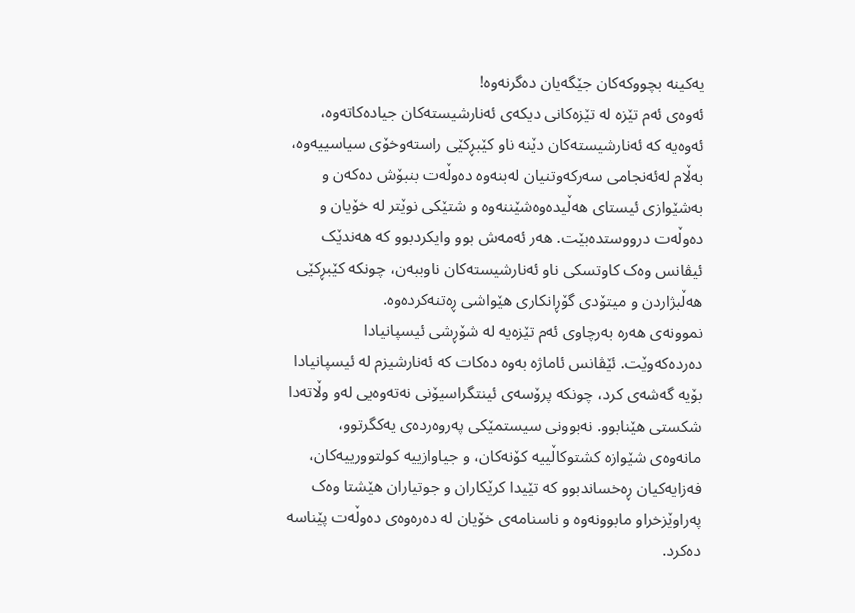یەکینە بچووکەکان جێگەیان دەگرنەوە!
ئەوەی ئەم تێزە لە تێزەکانی دیکەی ئەنارشیستەکان جیادەکاتەوە، ئەوەیە کە ئەنارشیستەکان دێنە ناو کێبڕکێی راستەوخۆی سیاسییەوە، بەڵام لەئەنجامی سەرکەوتنیان لەبنەوە دەوڵەت بنبۆش دەکەن و بەشێوازی ئیستای هەڵیدەوەشێننەوە و شتێکی نوێتر لە خۆیان و دەوڵەت درووستدەبێت. هەر ئەمەش بوو وایکردبوو کە هەندێک ئیڤانس وەک کاوتسکی ناو ئەنارشیستەکان ناوببەن، چونکە کێبڕکێی هەڵبژاردن و میتۆدی گۆڕانکاری هێواشی ڕەتنەکردەوە.
نموونەی هەرە بەرچاوی ئەم تێزەیە لە شۆڕشی ئیسپانیادا دەردەکەوێت. ئێڤانس ئاماژە بەوە دەکات کە ئەنارشیزم لە ئیسپانیادا بۆیە گەشەی کرد، چونکە پرۆسەی ئینتگراسیۆنی نەتەوەیی لەو وڵاتەدا شکستی هێنابوو. نەبوونی سیستمێکی پەروەردەی یەکگرتوو، مانەوەی شێوازە کشتوکاڵییە کۆنەکان، و جیاوازییە کولتوورییەکان، فەزایەکیان ڕەخساندبوو کە تێیدا کرێکاران و جوتیاران هێشتا وەک پەراوێزخراو مابوونەوە و ناسنامەی خۆیان لە دەرەوەی دەوڵەت پێناسە دەکرد.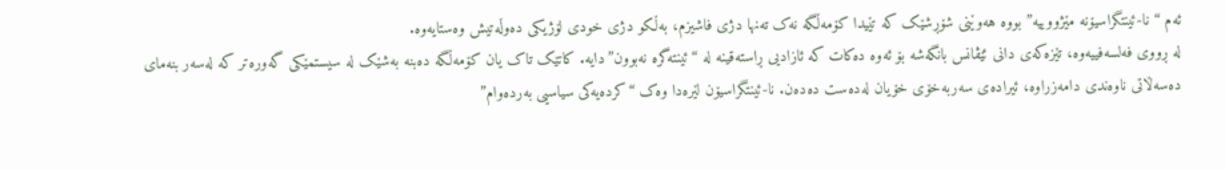ئەم “نا-ئینتگراسیۆنە مێژووییە” بووە هەوێنی شۆڕشێک کە تێیدا کۆمەڵگە نەک تەنها دژی فاشیزم، بەڵکو دژی خودی لۆژیکی دەوڵەتیش وەستایەوە.
لە ڕووی فەلسەفییەوە، تێزەکەی دانی ئێڤانس بانگەشە بۆ ئەوە دەکات کە ئازادیی ڕاستەقینە لە “ئینتەگرە نەبوون”دایە. کاتێک تاک یان کۆمەڵگە دەبنە بەشێک لە سیستمێکی گەورەتر کە لەسەر بنەمای دەسەڵاتی ناوەندی دامەزراوە، ئیرادەی سەربەخۆی خۆیان لەدەست دەدەن. نا-ئینتگراسیۆن لێرەدا وەک “کردەیەکی سیاسیی بەردەوام”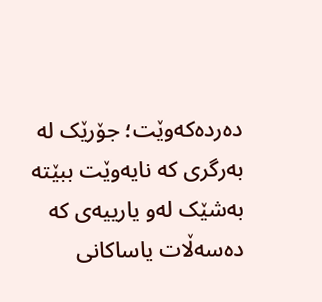دەردەکەوێت؛ جۆرێک لە بەرگری کە نایەوێت ببێتە بەشێک لەو یارییەی کە دەسەڵات یاساکانی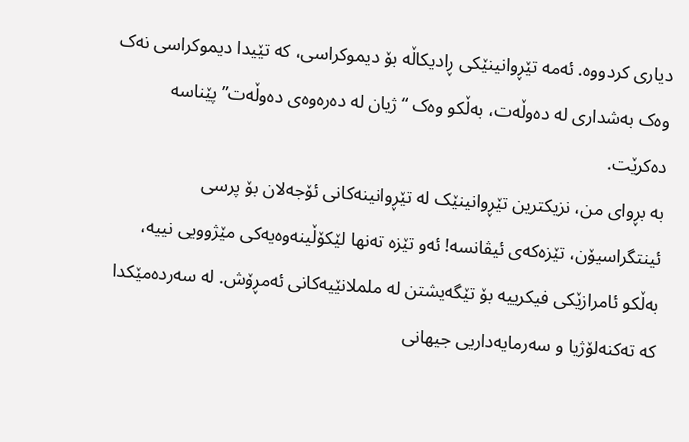دیاری کردووە. ئەمە تێڕوانینێکی ڕادیکاڵە بۆ دیموکراسی، کە تێیدا دیموکراسی نەک وەک بەشداری لە دەوڵەت، بەڵکو وەک “ژیان لە دەرەوەی دەوڵەت” پێناسە دەکرێت.
بە بڕوای من، نزیکترین تێڕوانینێک لە تێڕوانینەکانی ئۆجەلان بۆ پرسی ئینتگراسیۆن، تێزەکەی ئیڤانسە! ئەو تێزە تەنها لێکۆڵینەوەیەکی مێژوویی نییە، بەڵکو ئامرازێکی فیکرییە بۆ تێگەیشتن لە ململانێیەکانی ئەمڕۆش. لە سەردەمێکدا کە تەکنەلۆژیا و سەرمایەداریی جیهانی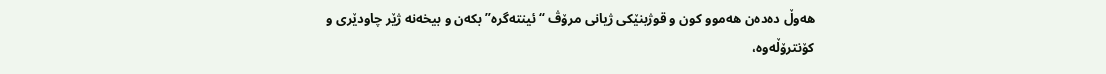هەوڵ دەدەن هەموو کون و قوژبنێکی ژیانی مرۆڤ “ئینتەگرە” بکەن و بیخەنە ژێر چاودێری و کۆنترۆڵەوە،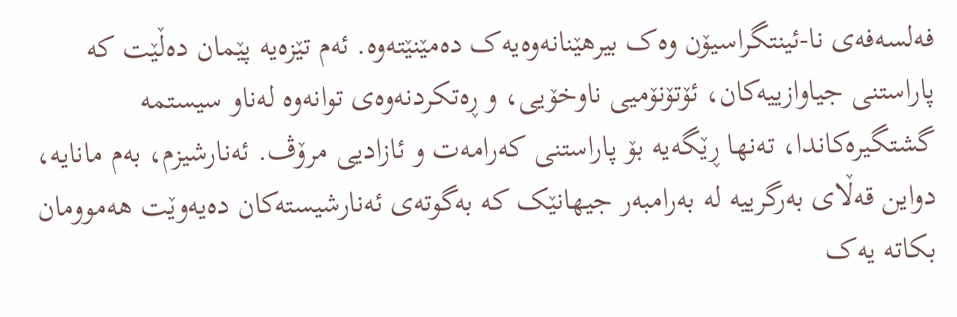فەلسەفەی نا-ئینتگراسیۆن وەک بیرهێنانەوەیەک دەمێنێتەوە. ئەم تێزەیە پێمان دەڵێت کە پاراستنی جیاوازییەکان، ئۆتۆنۆمیی ناوخۆیی، و ڕەتکردنەوەی توانەوە لەناو سیستمە گشتگیرەکاندا، تەنها ڕێگەیە بۆ پاراستنی کەرامەت و ئازادیی مرۆڤ. ئەنارشیزم، بەم مانایە، دواین قەڵای بەرگرییە لە بەرامبەر جیهانێک کە بەگوتەی ئەنارشیستەکان دەیەوێت هەموومان بکاتە یەک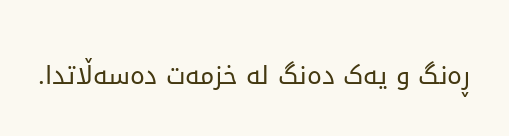ڕەنگ و یەک دەنگ لە خزمەت دەسەڵاتدا.